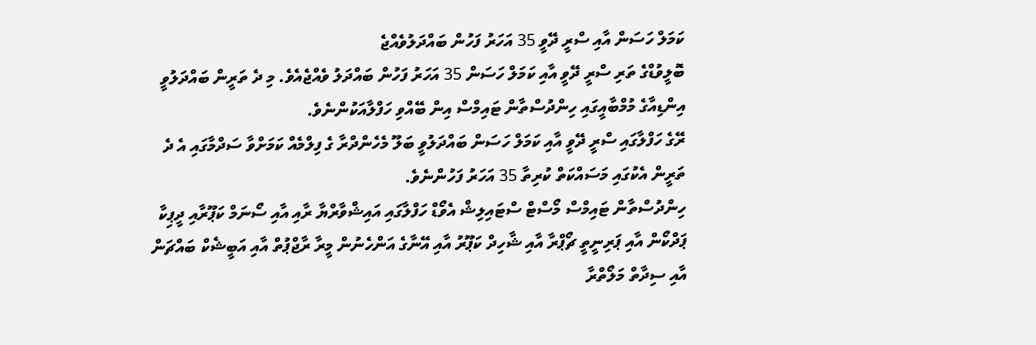ކަމަލް ހަސަން އާއި ސްރީ ދޭވީ 35 އަހަރު ފަހުން ބައްދަލުވެއްޖެ
ބޮލީވުޑްގެ ތަރި ސްރީ ދޭވީ އާއި ކަމަލް ހަސަން 35 އަހަރު ފަހުން ބައްދަލު ވެއްޖެއެވެ. މި ދެ ތަރީން ބައްދަލުވީ އިންޑިއާގެ މުމްބާއީގައި ހިންދުސްތާން ޓައިމްސް އިން ބޭއްވި ހަފްލާއަކުންނެވެ.
ރޭގެ ހަފްލާގައި ސްރީ ދޭވީ އާއި ކަމަލް ހަސަން ބައްދަލުވީ ބަލޫ މެހެންދްރާ ގެ ފިލްމެއް ކަމަށްވާ ސަދްމާގައި އެ ދެ ތަރީން އެކުގައި މަސައްކަތް ކުރިތާ 35 އަހަރު ފަހުންނެވެ.
ހިންދުސްތާން ޓައިމްސް މޯސްޓް ސްޓައިލިޝް އެވޯޑް ހަފްލާގައި އައިޝްވާރްޔާ ރާއި އާއި ސޯނަމް ކަޕޫރާއި ދީޕިކާ ޕަދްކޯން އާއި ޕަރިނީތީ ޗޯޕްރާ އާއި ޝާހިދް ކަޕޫރު އާއި އޭނާގެ އަންހެނުން މީރާ ރާޖްޕުތް އާއި އަބީޝެކް ބައްޗަން އާއި ސިދާތް މަލޯތްރާ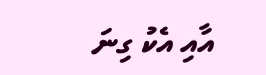އާއި އެކު ގިނަ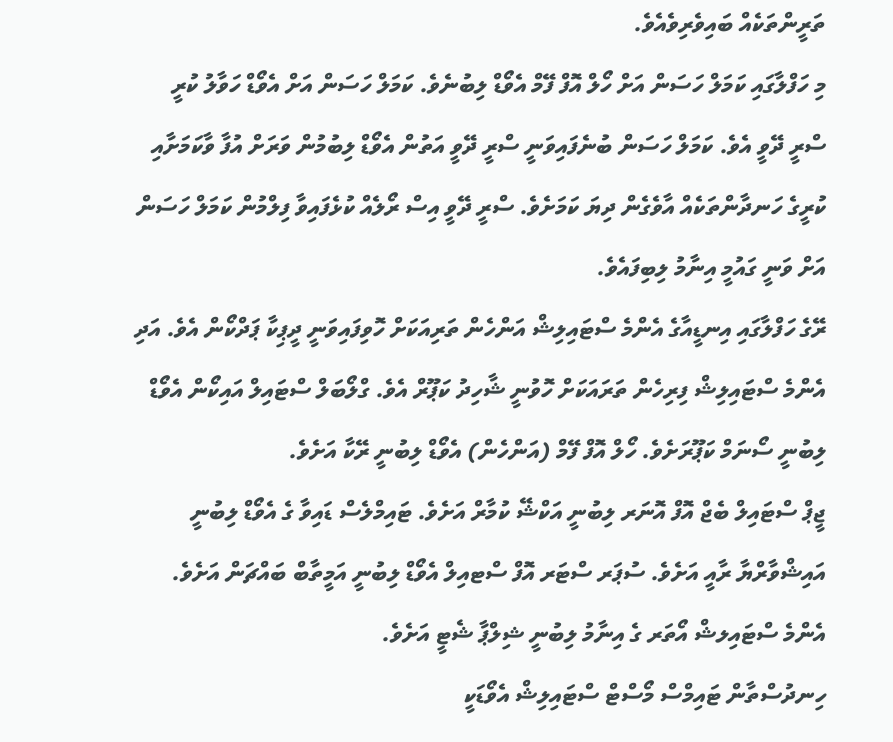ތަރީންތަކެއް ބައިވެރިވެއެވެ.
މި ހަފްލާގައި ކަމަލް ހަސަން އަށް ހޯލް އޮފް ފޭމް އެވޯޑް ލިބުނެވެ. ކަމަލް ހަސަން އަށް އެވޯޑް ހަވާލު ކުރީ ސްރީ ދޭވީ އެވެ. ކަމަލް ހަސަން ބުނެފައިވަނީ ސްރީ ދޭވީ އަތުން އެވޯޑް ލިބުމުން ވަރަށް އުފާ ވާކަމަށާއި ކުރީގެ ހަނދާންތަކެއް އާވެގެން ދިޔަ ކަމަށެވެ. ސްރީ ދޭވީ އިސް ރޯލެއް ކުޅެފައިވާ ފިލްމުން ކަމަލް ހަސަން އަށް ވަނީ ގައުމީ އިނާމު ލިބިފައެވެ.
ރޭގެ ހަފްލާގައި އިނޑީއާގެ އެންމެ ސްޓައިލިޝް އަންހެން ތަރިއަކަށް ހޮވިފައިވަނީ ދީޕިކާ ޕަދްކޯން އެވެ. އަދި އެންމެ ސްޓައިލިޝް ފިރިހެން ތަރައަކަށް ހޮވުނީ ޝާހިދު ކަޕޫރް އެވެ. ގްލޯބަލް ސްޓައިލް އައިކޯން އެވޯޑް ލިބުނީ ސޯނަމް ކަޕޫރަށެވެ. ހޯލް އޮފް ފޭމް (އަންހެން) އެވޯޑް ލިބުނީ ރޭކާ އަށެވެ.
ޖީޕް ސްޓައިލް ބެޖް އޮފް އޮނަރ ލިބުނީ އަކްޝޭ ކުމާރް އަށެވެ. ޓައިމްލެސް ޑައިވާ ގެ އެވޯޑް ލިބުނީ އައިޝްވާރްޔާ ރާއީ އަށެވެ. ސުޕަރ ސްޓަރ އޮފް ސްޓއިލް އެވޯޑް ލިބުނީ އަމީތާބް ބައްޗަން އަށެވެ. އެންމެ ސްޓައިލޝް އޯތަރ ގެ އިނާމު ލިބުނީ ޝިލްޕާ ޝެޓީ އަށެވެ.
ހިނދުސްތާން ޓައިމްސް މޯސްޓް ސްޓައިލިޝް އެވޯޑަކީ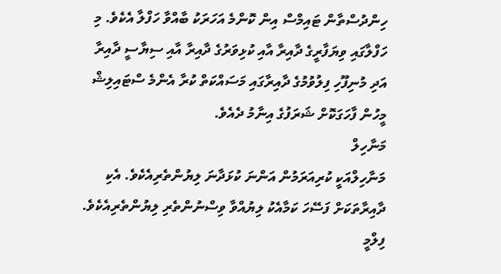ހިންދުސްތާން ޓައިމްސް އިން ކޮންމެ އަހަރަކު ބާއްވާ ހަފްލާ އެކެވެ. މި ހަފްލާގައި ވިޔަފާރީގެ ދާއިރާ އާއި ކުޅިވަރުގެ ދާއިރާ އާއި ސިޔާސީ ދާއިރާ އަދި މުނިފޫހި ފިލުވުމުގެ ދާއިރާގައި މަސައްކަތް ކުރާ އެންމެ ސްޓައިލިޝް މީހުން ފާހަގަކޮށް ޝަރަފުގެ އިނާމު ދެއެވެ.
މަނާހިލް
މަނާހިލްއަކީ ކުރިއަރަމުން އަންނަ ކުޅަދާނަ ލިޔުންތެރިއެކެވެ. އެކި ދާއިރާތަކަށް ފަސޭހަ ކަމާއެކު ލިޔުއްވާ ވިސްނުންތެރި ލިޔުންތެރިއެކެވެ. ފިލްމީ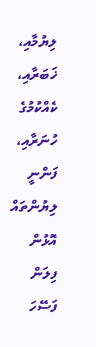ލިޔުމާއި، ޚަބަރާއި، ކެއްކުމުގެ ހުނަރާއި، ފަންނީ ލިޔުންތައް އޮޅުން ފިލަން ފަސޭހަ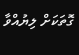ގޮތަކަށް ލިޔުއްވާ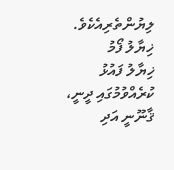ލިޔުންތެރިއެކެވެ.
ޚިޔާލު ފޯމު
ޚިޔާލު ފައުޅު ކުރެއްވުމުގައި ދީނީ، ޤާނޫނީ އަދި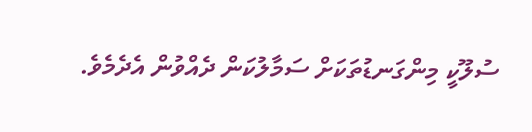ސުލޫކީ މިންގަނޑުތަކަށް ސަމާލުކަން ދެއްވުން އެދެމެވެ.